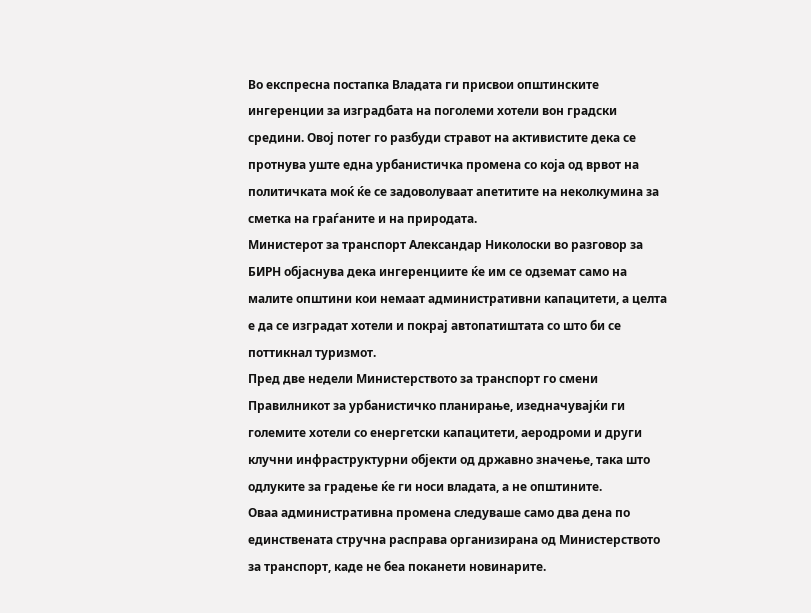Во експресна постапка Владата ги присвои општинските ингеренции за изградбата на поголеми хотели вон градски средини. Овој потег го разбуди стравот на активистите дека се протнува уште една урбанистичка промена со која од врвот на политичката моќ ќе се задоволуваат апетитите на неколкумина за сметка на граѓаните и на природата.
Mинистерот за транспорт Александар Николоски во разговор за БИРН објаснува дека ингеренциите ќе им се одземат само на малите општини кои немаат административни капацитети, а целта е да се изградат хотели и покрај автопатиштата со што би се поттикнал туризмот.
Пред две недели Министерството за транспорт го смени Правилникот за урбанистичко планирање, изедначувајќи ги големите хотели со енергетски капацитети, аеродроми и други клучни инфраструктурни објекти од државно значење, така што одлуките за градење ќе ги носи владата, а не општините.
Оваа административна промена следуваше само два дена по единствената стручна расправа организирана од Министерството за транспорт, каде не беа поканети новинарите.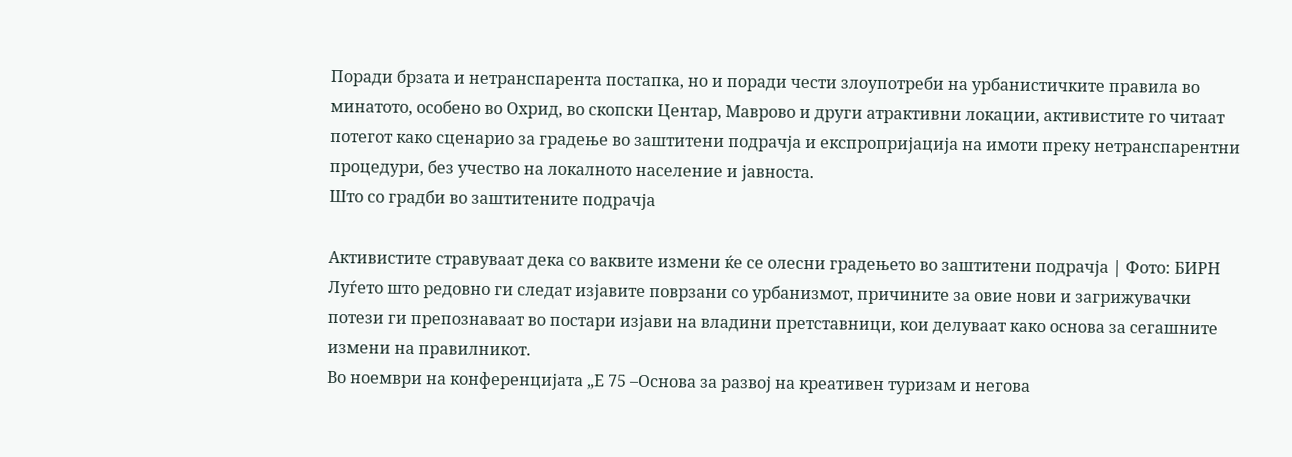Поради брзата и нетранспарента постапка, но и поради чести злоупотреби на урбанистичките правила во минатото, особено во Охрид, во скопски Центар, Маврово и други атрактивни локации, активистите го читаат потегот како сценарио за градење во заштитени подрачја и експропријација на имоти преку нетранспарентни процедури, без учество на локалното население и јавноста.
Што со градби во заштитените подрачја

Активистите стравуваат дека со ваквите измени ќе се олесни градењето во заштитени подрачја | Фото: БИРН
Луѓето што редовно ги следат изјавите поврзани со урбанизмот, причините за овие нови и загрижувачки потези ги препознаваат во постари изјави на владини претставници, кои делуваат како основа за сегашните измени на правилникот.
Во ноември на конференцијата „Е 75 –Основа за развој на креативен туризам и негова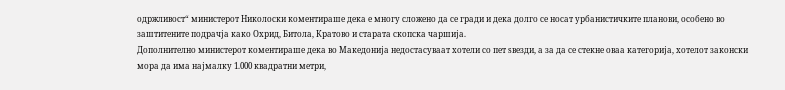одржливост“ министерот Николоски коментираше дека е многу сложено да се гради и дека долго се носат урбанистичките планови, особено во заштитените подрачја како Охрид, Битола, Кратово и старата скопска чаршија.
Дополнително министерот коментираше дека во Македонија недостасуваат хотели со пет ѕвезди, а за да се стекне оваа категорија, хотелот законски мора да има најмалку 1.000 квадратни метри,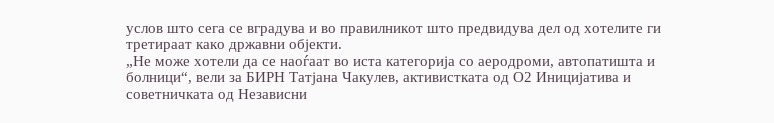услов што сега се вградува и во правилникот што предвидува дел од хотелите ги третираат како државни објекти.
„Не може хотели да се наоѓаат во иста категорија со аеродроми, автопатишта и болници“, вели за БИРН Татјана Чакулев, активистката од О2 Иницијатива и советничката од Независни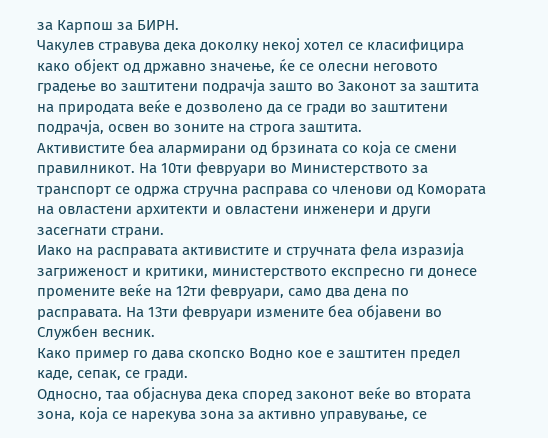за Карпош за БИРН.
Чакулев стравува дека доколку некој хотел се класифицира како објект од државно значење, ќе се олесни неговото градење во заштитени подрачја зашто во Законот за заштита на природата веќе е дозволено да се гради во заштитени подрачја, освен во зоните на строга заштита.
Активистите беа алармирани од брзината со која се смени правилникот. На 10ти февруари во Министерството за транспорт се одржа стручна расправа со членови од Комората на овластени архитекти и овластени инженери и други засегнати страни.
Иако на расправата активистите и стручната фела изразија загриженост и критики, министерството експресно ги донесе промените веќе на 12ти февруари, само два дена по расправата. На 13ти февруари измените беа објавени во Службен весник.
Како пример го дава скопско Водно кое е заштитен предел каде, сепак, се гради.
Односно, таа објаснува дека според законот веќе во втората зона, која се нарекува зона за активно управување, се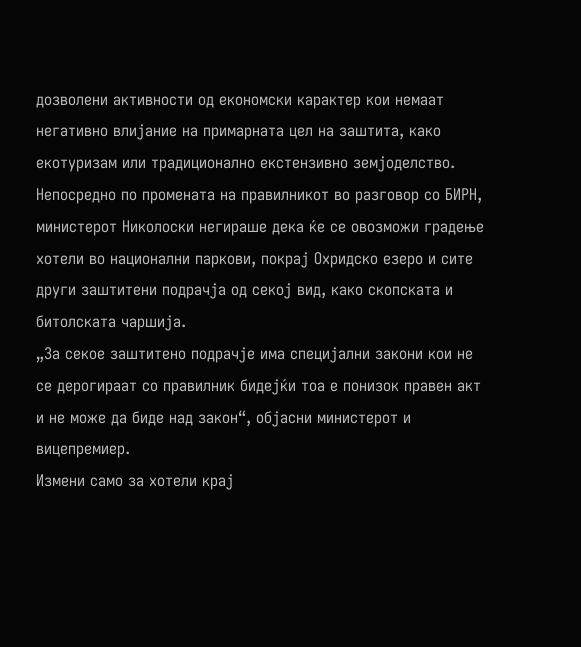дозволени активности од економски карактер кои немаат негативно влијание на примарната цел на заштита, како екотуризам или традиционално екстензивно земјоделство.
Непосредно по промената на правилникот во разговор со БИРН, министерот Николоски негираше дека ќе се овозможи градење хотели во национални паркови, покрај Охридско езеро и сите други заштитени подрачја од секој вид, како скопската и битолската чаршија.
„За секое заштитено подрачје има специјални закони кои не се дерогираат со правилник бидејќи тоа е понизок правен акт и не може да биде над закон“, објасни министерот и вицепремиер.
Измени само за хотели крај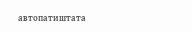автопатиштата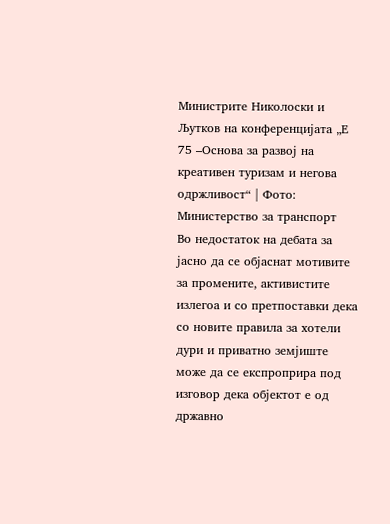Министрите Николоски и Љутков на конференцијата „Е 75 –Основа за развој на креативен туризам и негова одржливост“ | Фото: Министерство за транспорт
Во недостаток на дебата за јасно да се објаснат мотивите за промените, активистите излегоа и со претпоставки дека со новите правила за хотели дури и приватно земјиште може да се експроприра под изговор дека објектот е од државно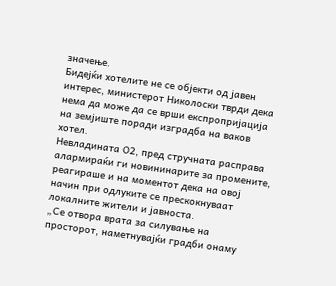значење.
Бидејќи хотелите не се објекти од јавен интерес, министерот Николоски тврди дека нема да може да се врши експропријација на земјиште поради изградба на ваков хотел.
Невладината О2, пред стручната расправа алармираќи ги новининарите за промените, реагираше и на моментот дека на овој начин при одлуките се прескокнуваат локалните жители и јавноста.
„Се отвора врата за силување на просторот, наметнувајќи градби онаму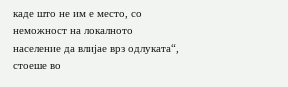каде што не им е место, со неможност на локалното население да влијае врз одлуката“, стоеше во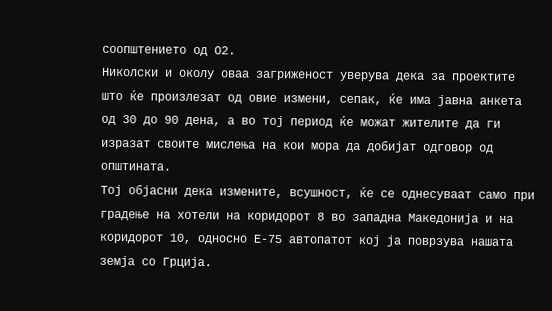соопштението од О2.
Николски и околу оваа загриженост уверува дека за проектите што ќе произлезат од овие измени, сепак, ќе има јавна анкета од 30 до 90 дена, а во тој период ќе можат жителите да ги изразат своите мислења на кои мора да добијат одговор од општината.
Тој објасни дека измените, всушност, ќе се однесуваат само при градење на хотели на коридорот 8 во западна Македонија и на коридорот 10, односно Е-75 автопатот кој ја поврзува нашата земја со Грција.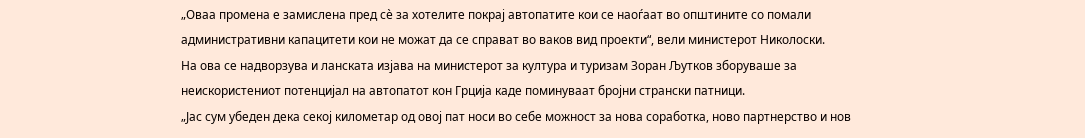„Оваа промена е замислена пред сè за хотелите покрај автопатите кои се наоѓаат во општините со помали административни капацитети кои не можат да се справат во ваков вид проекти“, вели министерот Николоски.
На ова се надворзува и ланската изјава на министерот за култура и туризам Зоран Љутков зборуваше за неискористениот потенцијал на автопатот кон Грција каде поминуваат бројни странски патници.
„Јас сум убеден дека секој километар од овој пат носи во себе можност за нова соработка, ново партнерство и нов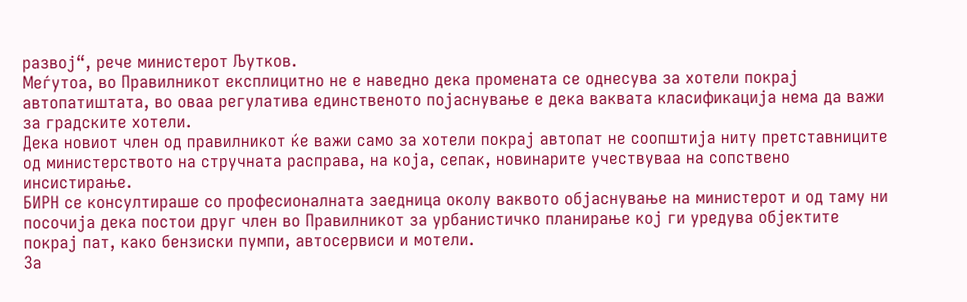развој“, рече министерот Љутков.
Меѓутоа, во Правилникот експлицитно не е наведно дека промената се однесува за хотели покрај автопатиштата, во оваа регулатива единственото појаснување е дека ваквата класификација нема да важи за градските хотели.
Дека новиот член од правилникот ќе важи само за хотели покрај автопат не соопштија ниту претставниците од министерството на стручната расправа, на која, сепак, новинарите учествуваа на сопствено инсистирање.
БИРН се консултираше со професионалната заедница околу ваквото објаснување на министерот и од таму ни посочија дека постои друг член во Правилникот за урбанистичко планирање кој ги уредува објектите покрај пат, како бензиски пумпи, автосервиси и мотели.
За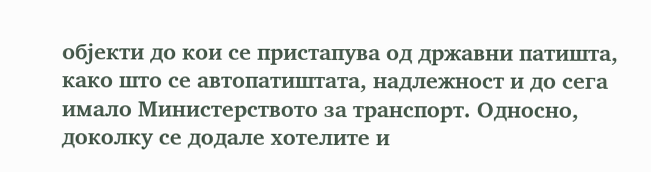објекти до кои се пристапува од државни патишта, како што се автопатиштата, надлежност и до сега имало Министерството за транспорт. Односно, доколку се додале хотелите и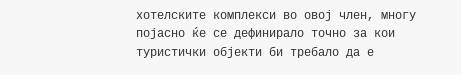хотелските комплекси во овој член, многу појасно ќе се дефинирало точно за кои туристички објекти би требало да е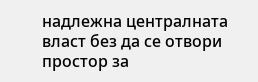надлежна централната власт без да се отвори простор за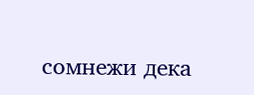сомнежи дека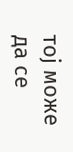тој може да се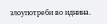злоупотреби во иднина.